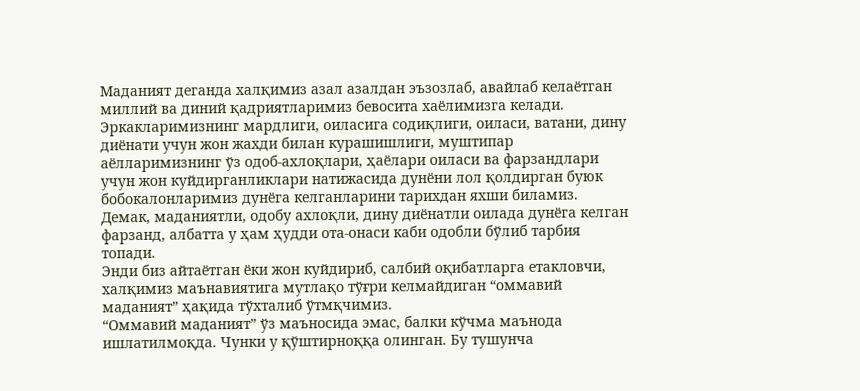Маданият деганда халқимиз азал азалдан эъзозлаб, авайлаб келаётган миллий ва диний қадриятларимиз бевосита хаёлимизга келади. Эркакларимизнинг мардлиги, оиласига содиқлиги, оиласи, ватани, дину диёнати учун жон жахди билан курашишлиги, муштипар аёлларимизнинг ўз одоб-ахлоқлари, ҳаёлари оиласи ва фарзандлари учун жон куйдирганликлари натижасида дунёни лол қолдирган буюк бобокалонларимиз дунёга келганларини тарихдан яхши биламиз.
Демак, маданиятли, одобу ахлоқли, дину диёнатли оилада дунёга келган фарзанд, албатта у ҳам ҳудди ота-онаси каби одобли бўлиб тарбия топади.
Энди биз айтаётган ёки жон куйдириб, салбий оқибатларга етакловчи, халқимиз маънавиятига мутлақо тўғри келмайдиган “оммавий маданият” ҳақида тўхталиб ўтмқчимиз.
“Оммавий маданият” ўз маъносида эмас, балки кўчма маънода ишлатилмоқда. Чунки у қўштирноққа олинган. Бу тушунча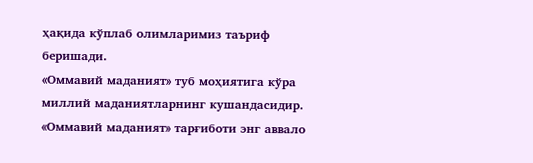ҳақида кўплаб олимларимиз таъриф беришади.
«Оммавий маданият» туб моҳиятига кўра миллий маданиятларнинг кушандасидир.
«Оммавий маданият» тарғиботи энг аввало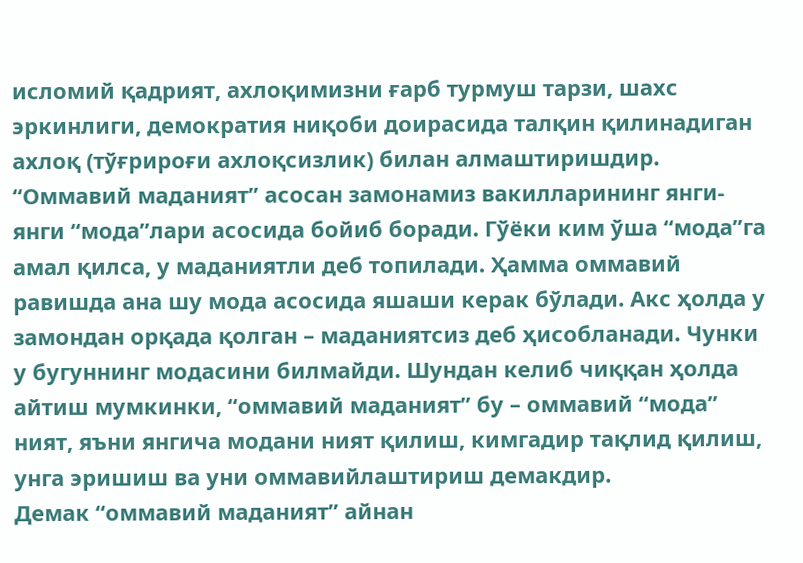исломий қадрият, ахлоқимизни ғарб турмуш тарзи, шахс эркинлиги, демократия ниқоби доирасида талқин қилинадиган ахлоқ (тўғрироғи ахлоқсизлик) билан алмаштиришдир.
“Оммавий маданият” асосан замонамиз вакилларининг янги-янги “мода”лари асосида бойиб боради. Гўёки ким ўша “мода”га амал қилса, у маданиятли деб топилади. Ҳамма оммавий равишда ана шу мода асосида яшаши керак бўлади. Акс ҳолда у замондан орқада қолган – маданиятсиз деб ҳисобланади. Чунки у бугуннинг модасини билмайди. Шундан келиб чиққан ҳолда айтиш мумкинки, “оммавий маданият” бу – оммавий “мода” ният, яъни янгича модани ният қилиш, кимгадир тақлид қилиш, унга эришиш ва уни оммавийлаштириш демакдир.
Демак “оммавий маданият” айнан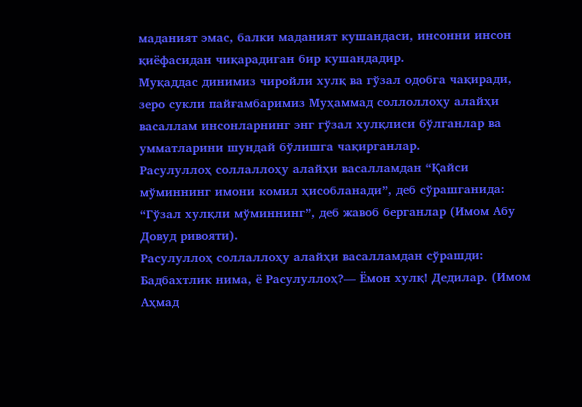маданият эмас, балки маданият кушандаси, инсонни инсон қиёфасидан чиқарадиган бир кушандадир.
Муқаддас динимиз чиройли хулқ ва гўзал одобга чақиради, зеро сукли пайғамбаримиз Муҳаммад соллоллоҳу алайҳи васаллам инсонларнинг энг гўзал хулқлиси бўлганлар ва умматларини шундай бўлишга чақирганлар.
Расулуллоҳ соллаллоҳу алайҳи васалламдан “Қайси мўминнинг имони комил ҳисобланади”, деб сўрашганида: “Гўзал хулқли мўминнинг”, деб жавоб берганлар (Имом Абу Довуд ривояти).
Расулуллоҳ соллаллоҳу алайҳи васалламдан сўрашди: Бадбахтлик нима, ё Расулуллоҳ?— Ёмон хулқ! Дедилар. (Имом Аҳмад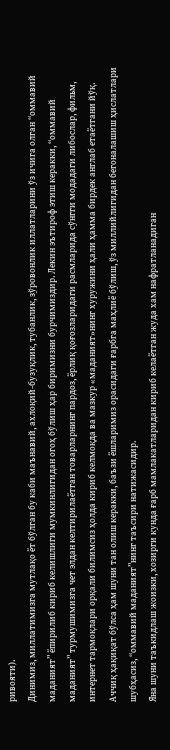ривояти).
Динимиз, миллатимизга мутлақо ёт бўлган бу каби маънавий, ахлоқий-бузуқлик, тубанлик, зўровонлик иллатларини ўз ичига олган “оммавий маданият” ёпирилиб кириб келишлиги мумкинлигидан огоҳ бўлиш ҳар биримизни бурчимиздир. Лекин эътироф этиш керакки, “оммавий маданият” турмушимизга чет элдан келтирилаётган товарларнинг пардоз, ёрлиқ қоғозларидаги расмларида сўнгги модадаги либослар, фильм, интернет тармоқлари орқали билимсиз ҳолда кириб келмоқда ва мазкур «маданият»нинг хуружини ҳали ҳамма бирдек англаб етаётгани йўқ. Аччиқ ҳақиқат бўлса ҳам шуни тан олиш керакки, баъзи ёшларимиз орасидаги ғарбга маҳлиё бўлиш, ўз миллийлигидан бегоналашиш ҳислатлари шубҳасиз, “оммавий маданият”нинг таъсири натижасидир.
Яна шуни таъкидлаш жоизки, хозирги кунда ғарб мамлакатларидан кириб келаётган жуда хам нафратланадиган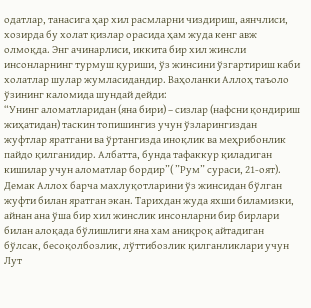одатлар, танасига ҳар хил расмларни чиздириш, аянчлиси, хозирда бу холат қизлар орасида ҳам жуда кенг авж олмоқда. Энг ачинарлиси, иккита бир хил жинсли инсонларнинг турмуш қуриши, ўз жинсини ўзгартириш каби холатлар шулар жумласидандир. Ваҳоланки Аллоҳ таъоло ўзининг каломида шундай дейди:
“Унинг аломатларидан (яна бири) – сизлар (нафсни қондириш жиҳатидан) таскин топишингиз учун ўзларингиздан жуфтлар яратгани ва ўртангизда иноқлик ва меҳрибонлик пайдо қилганидир. Албатта, бунда тафаккур қиладиган кишилар учун аломатлар бордир”( ”Рум” сураси, 21-оят).
Демак Аллох барча махлуқотларини ўз жинсидан бўлган жуфти билан яратган экан. Тарихдан жуда яхши биламизки, айнан ана ўша бир хил жинслик инсонларни бир бирлари билан алоқада бўлишлиги яна хам аниқроқ айтадиган бўлсак, бесоқолбозлик, лўттибозлик қилганликлари учун Лут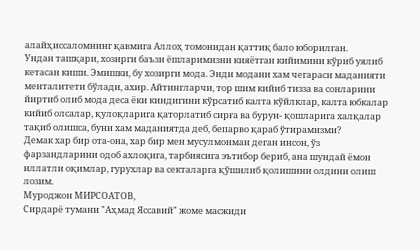алайҳиссаломнинг қавмига Аллоҳ томонидан қаттиқ бало юборилган.
Ундан ташқари, хозирги баъзи ёшларимизни кияётган кийимини кўриб уялиб кетасан киши. Эмишки, бу хозирги мода. Энди модани хам чегараси маданияти менталитети бўлади, ахир. Айтингларчи, тор шим кийиб тизза ва сонларини йиртиб олиб мода деса ёки киндигини кўрсатиб калта кўйлклар, калта юбкалар кийиб олсалар, қулоқларига қаторлатиб сирға ва бурун- қошларига халқалар тақиб олишса, буни хам маданиятда деб, бепарво қараб ўтирамизми?
Демак хар бир ота-она, хар бир мен мусулмонман деган инсон, ўз фарзандларини одоб ахлоқига, тарбиясига эътибор бериб, ана шундай ёмон иллатли оқимлар, гурухлар ва секталарга қўшилиб қолишини олдини олиш лозим.
Муроджон МИРСОАТОВ,
Сирдарё тумани "Аҳмад Яссавий" жоме масжиди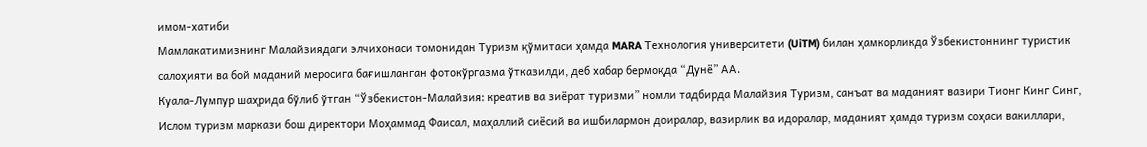имом-хатиби
Мамлакатимизнинг Малайзиядаги элчихонаси томонидан Туризм қўмитаси ҳамда MARA Технология университети (UiTM) билан ҳамкорликда Ўзбекистоннинг туристик салоҳияти ва бой маданий меросига бағишланган фотокўргазма ўтказилди, деб хабар бермоқда “Дунё” АА.
Куала-Лумпур шаҳрида бўлиб ўтган “Ўзбекистон-Малайзия: креатив ва зиёрат туризми” номли тадбирда Малайзия Туризм, санъат ва маданият вазири Тионг Кинг Синг, Ислом туризм маркази бош директори Моҳаммад Фаисал, маҳаллий сиёсий ва ишбилармон доиралар, вазирлик ва идоралар, маданият ҳамда туризм соҳаси вакиллари,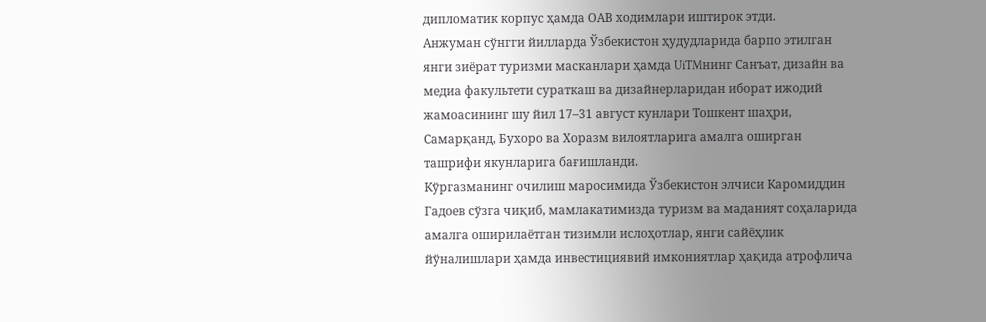дипломатик корпус ҳамда ОАВ ходимлари иштирок этди.
Анжуман сўнгги йилларда Ўзбекистон ҳудудларида барпо этилган янги зиёрат туризми масканлари ҳамда UiTMнинг Санъат, дизайн ва медиа факультети сураткаш ва дизайнерларидан иборат ижодий жамоасининг шу йил 17–31 август кунлари Тошкент шаҳри, Самарқанд, Бухоро ва Хоразм вилоятларига амалга оширган ташрифи якунларига бағишланди.
Кўргазманинг очилиш маросимида Ўзбекистон элчиси Каромиддин Гадоев сўзга чиқиб, мамлакатимизда туризм ва маданият соҳаларида амалга оширилаётган тизимли ислоҳотлар, янги сайёҳлик йўналишлари ҳамда инвестициявий имкониятлар ҳақида атрофлича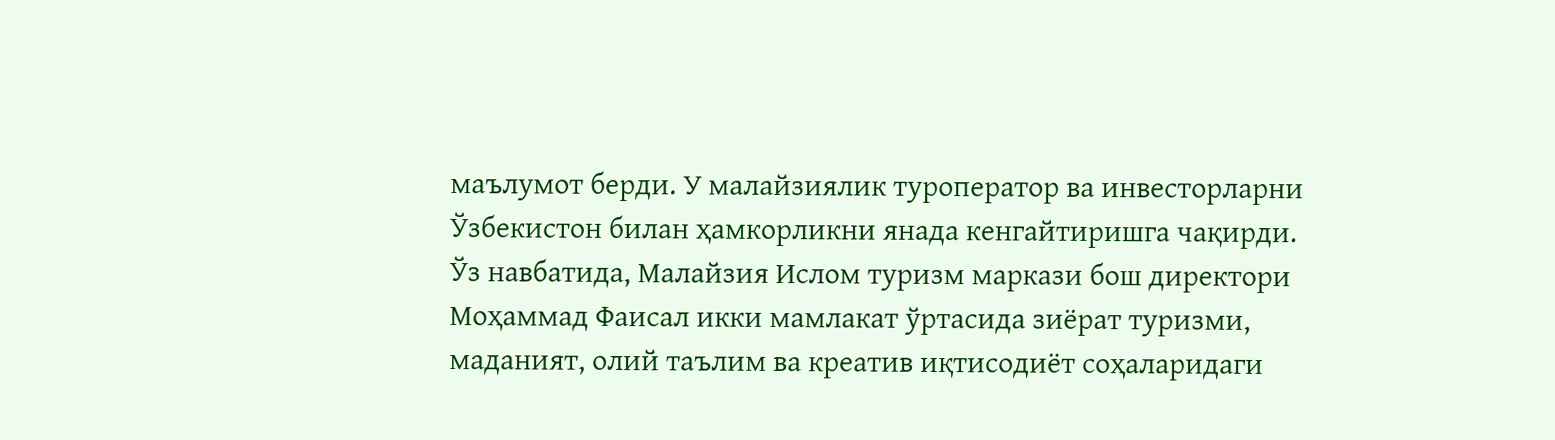маълумот берди. У малайзиялик туроператор ва инвесторларни Ўзбекистон билан ҳамкорликни янада кенгайтиришга чақирди.
Ўз навбатида, Малайзия Ислом туризм маркази бош директори Моҳаммад Фаисал икки мамлакат ўртасида зиёрат туризми, маданият, олий таълим ва креатив иқтисодиёт соҳаларидаги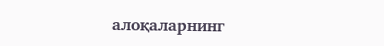алоқаларнинг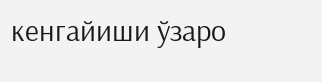кенгайиши ўзаро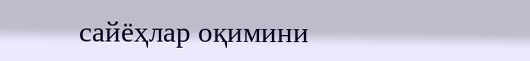сайёҳлар оқимини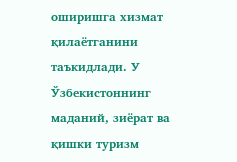оширишга хизмат қилаётганини таъкидлади. У Ўзбекистоннинг маданий, зиёрат ва қишки туризм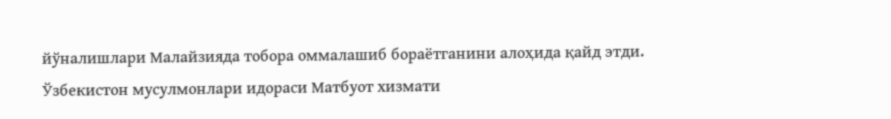йўналишлари Малайзияда тобора оммалашиб бораётганини алоҳида қайд этди.
Ўзбекистон мусулмонлари идораси Матбуот хизмати